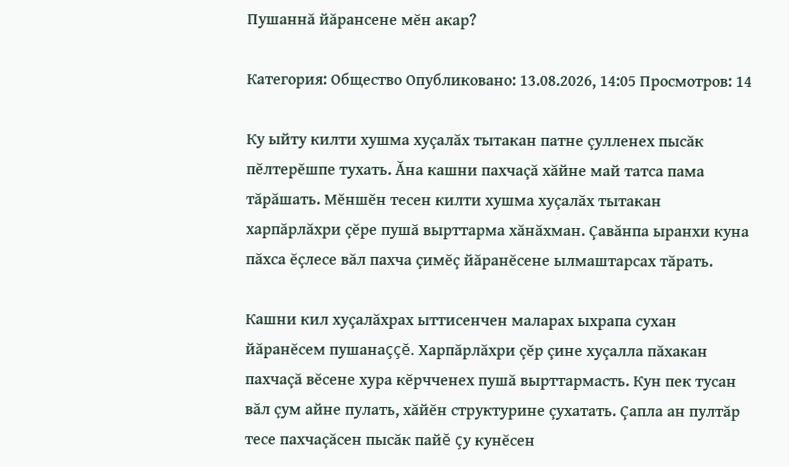Пушаннă йăрансене мĕн акар?

Категория: Общество Опубликовано: 13.08.2026, 14:05 Просмотров: 14

Ку ыйту килти хушма хуçалăх тытакан патне çулленех пысăк пĕлтерĕшпе тухать. Ăна кашни пахчаçă хăйне май татса пама тăрăшать. Мĕншĕн тесен килти хушма хуçалăх тытакан харпăрлăхри çĕре пушă вырттарма хăнăхман. Çавăнпа ыранхи куна пăхса ĕçлесе вăл пахча çимĕç йăранĕсене ылмаштарсах тăрать.

Кашни кил хуçалăхрах ыттисенчен маларах ыхрапа сухан йăранĕсем пушанаççĕ. Харпăрлăхри çĕр çине хуçалла пăхакан пахчаçă вĕсене хура кĕрчченех пушă вырттармасть. Кун пек тусан вăл çум айне пулать, хăйĕн структурине çухатать. Çапла ан пултăр тесе пахчаçăсен пысăк пайĕ çу кунĕсен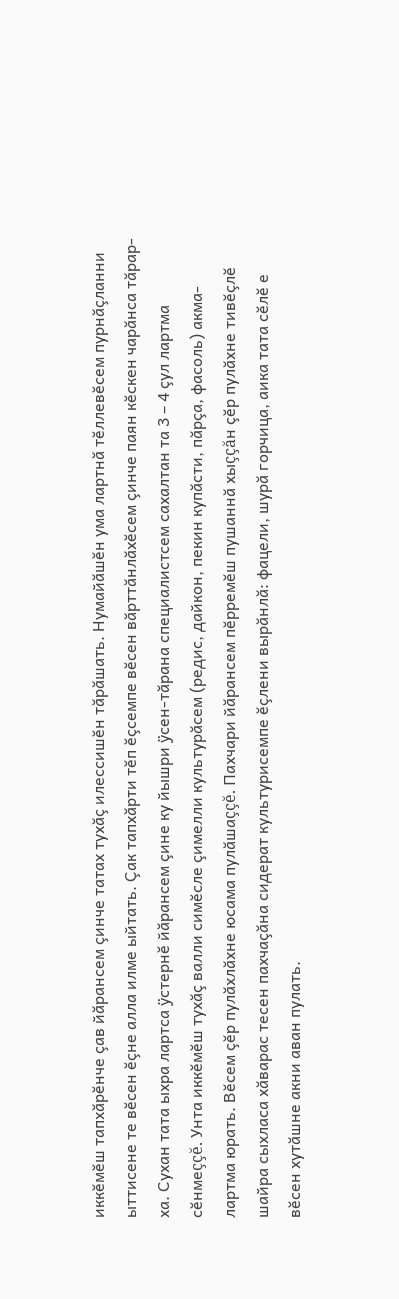иккĕмĕш тапхăрĕнче çав йăрансем çинче татах тухăç илессишĕн тăрăшать. Нумайăшĕн ума лартнă тĕллевĕсем пурнăçланни ыттисене те вĕсен ĕçне алла илме ыйтать. Çак тапхăрти тĕп ĕçсемпе вĕсен вăрттăнлăхĕсем çинче паян кĕскен чарăнса тăрар-ха. Сухан тата ыхра лартса ÿстернĕ йăрансем çине ку йышри ÿсен-тăрана специалистсем сахалтан та 3 – 4 çул лартма сĕнмеççĕ. Унта иккĕмĕш тухăç валли симĕсле çимелли культурăсем (редис, дайкон, пекин купăсти, пăрçа, фасоль) акма-лартма юрать. Вĕсем çĕр пулăхлăхне юсама пулăшаççĕ. Пахчари йăрансем пĕрремĕш пушаннă хыççăн çĕр пулăхне тивĕçлĕ шайра сыхласа хăварас тесен пахчаçăна сидерат культурисемпе ĕçлени вырăнлă: фацели, шурă горчица, аика тата сĕлĕ е вĕсен хутăшне акни аван пулать.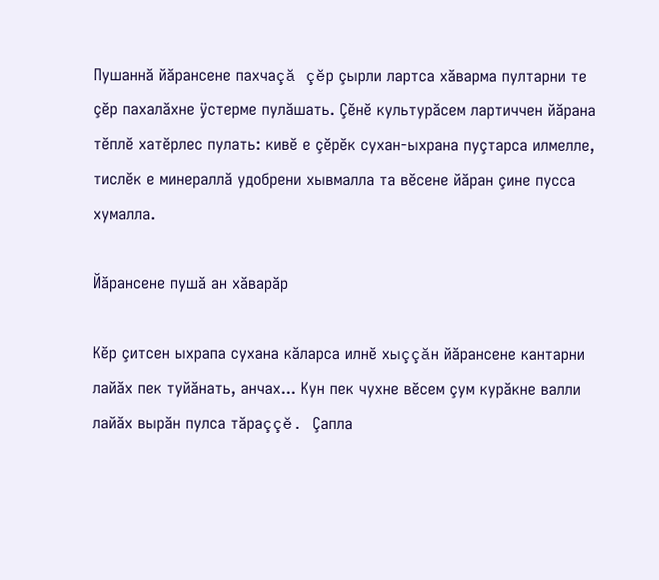Пушаннă йăрансене пахчаçă çĕр çырли лартса хăварма пултарни те çĕр пахалăхне ÿстерме пулăшать. Çĕнĕ культурăсем лартиччен йăрана тĕплĕ хатĕрлес пулать: кивĕ е çĕрĕк сухан-ыхрана пуçтарса илмелле, тислĕк е минераллă удобрени хывмалла та вĕсене йăран çине пусса хумалла.

Йăрансене пушă ан хăварăр

Кĕр çитсен ыхрапа сухана кăларса илнĕ хыççăн йăрансене кантарни лайăх пек туйăнать, анчах... Кун пек чухне вĕсем çум курăкне валли лайăх вырăн пулса тăраççĕ. Çапла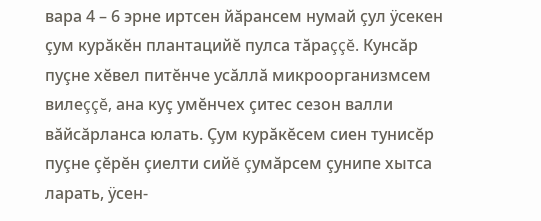вара 4 – 6 эрне иртсен йăрансем нумай çул ÿсекен çум курăкĕн плантацийĕ пулса тăраççĕ. Кунсăр пуçне хĕвел питĕнче усăллă микроорганизмсем вилеççĕ, ана куç умĕнчех çитес сезон валли вăйсăрланса юлать. Çум курăкĕсем сиен тунисĕр пуçне çĕрĕн çиелти сийĕ çумăрсем çунипе хытса ларать, ÿсен-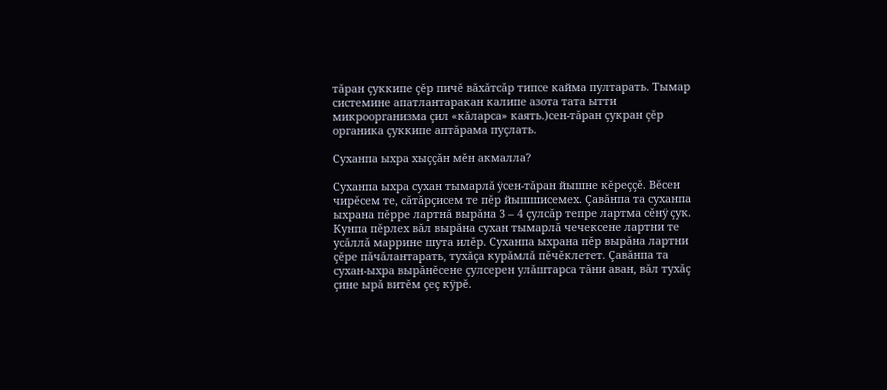тăран çуккипе çĕр пичĕ вăхăтсăр типсе кайма пултарать. Тымар системине апатлантаракан калипе азота тата ытти микроорганизма çил «кăларса» каять.)сен-тăран çукран çĕр органика çуккипе аптăрама пуçлать.

Суханпа ыхра хыççăн мĕн акмалла?

Суханпа ыхра сухан тымарлă ÿсен-тăран йышне кĕреççĕ. Вĕсен чирĕсем те, сăтăрçисем те пĕр йышшисемех. Çавăнпа та суханпа ыхрана пĕрре лартнă вырăна 3 – 4 çулсăр тепре лартма сĕнÿ çук. Кунпа пĕрлех вăл вырăна сухан тымарлă чечексене лартни те усăллă маррине шута илĕр. Суханпа ыхрана пĕр вырăна лартни çĕре пăчăлантарать, тухăçа курăмлă пĕчĕклетет. Çавăнпа та сухан-ыхра вырăнĕсене çулсерен улăштарса тăни аван, вăл тухăç çине ырă витĕм çеç кÿрĕ.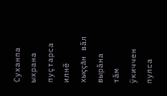Суханпа ыхрана пуçтарса илнĕ хыççăн вăл вырăна тăм ÿкиччен пулса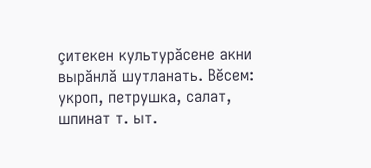çитекен культурăсене акни вырăнлă шутланать. Вĕсем: укроп, петрушка, салат, шпинат т. ыт.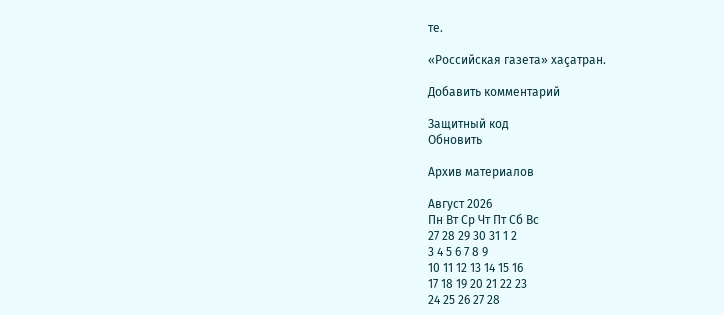те.

«Российская газета» хаçатран.

Добавить комментарий

Защитный код
Обновить

Архив материалов

Август 2026
Пн Вт Ср Чт Пт Сб Вс
27 28 29 30 31 1 2
3 4 5 6 7 8 9
10 11 12 13 14 15 16
17 18 19 20 21 22 23
24 25 26 27 28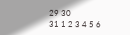29 30
31 1 2 3 4 5 6